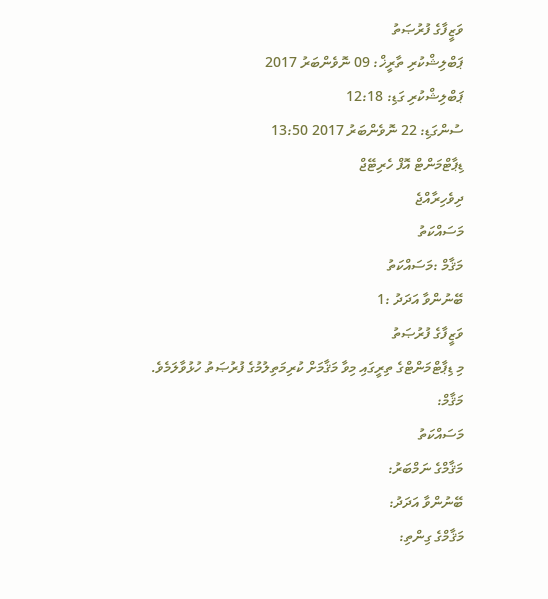ވަޒީފާގެ ފުރުޞަތު
ޕަބްލިޝްކުރި ތާރީޚް: 09 ނޮވެންބަރު 2017
ޕަބްލިޝްކުރި ގަޑި: 12:18
ސުންގަޑި: 22 ނޮވެންބަރު 2017 13:50
ޑިޕާޓްމަންޓް އޮފް ހެރިޓޭޖް
ދިވެހިރާއްޖެ
މަސައްކަތު
މަޤާމް :މަސައްކަތު
ބޭނުންވާ އަދަދު :1
ވަޒީފާގެ ފުރުޞަތު
މި ޑިޕާޓްމަންޓްގެ ތިރީގައި މިވާ މަޤާމަށް ކުރިމަތިލުމުގެ ފުރުޞަތު ހުޅުވާލަމެވެ.
މަޤާމް:
މަސައްކަތު
މަޤާމްގެ ނަމްބަރު:
ބޭނުންވާ އަދަދު:
މަޤާމްގެ ގިންތި: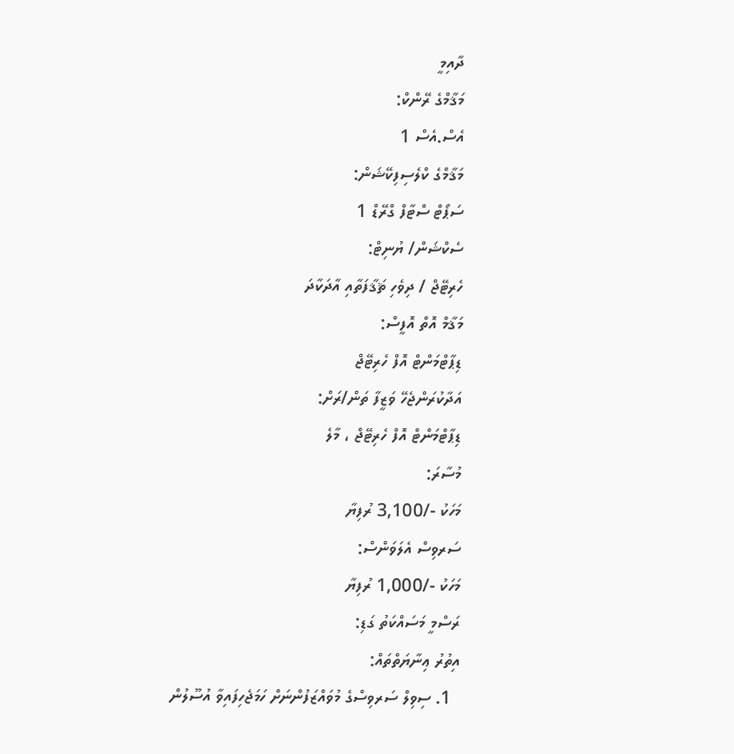ދާއިމީ
މަޤާމްގެ ރޭންކް:
އެސް.އެސް 1
މަޤާމްގެ ކްލެސިފިކޭޝަން:
ސަޕޯޓް ސްޓާފް ގްރޭޑް 1
ސެކްޝަން/ ޔުނިޓް:
ހެރިޓޭޖް / ދިވެހި ޘަޤާފަތާއި އާދަކާދަ
މަޤާމް އޮތް އޮފީސް:
ޑިޕާޓްމަންޓް އޮފް ހެރިޓޭޖް
އަދާކުރަންޖެހޭ ވަޒީފާ ތަން/ރަށް:
ޑިޕާޓްމަންޓް އޮފް ހެރިޓޭޖް ، މާލެ
މުސާރަ:
މަހަކު -/3,100 ރުފިޔާ
ސަރވިސް އެލަވަންސް:
މަހަކު -/1,000 ރުފިޔާ
ރަސްމީ މަސައްކަތު ގަޑި:
އިތުރު ޢިނާޔަތްތައް:
  1. ސިވިލް ސަރވިސްގެ މުވައްޒަފުންނަށް ހަމަޖެހިފައިވާ އުސޫލުން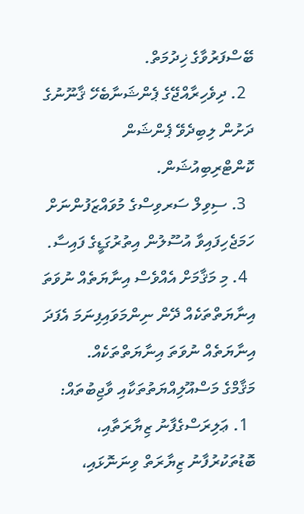ބޭސްފަރުވާގެ ޚިދުމަތް.
  2. ދިވެހިރާއްޖޭގެ ޕެންޝަނާބެހޭ ޤާނޫނުގެ ދަށުން ލިބިދެވޭ ޕެންޝަން ކޮންޓްރިބިއުޝަން.
  3. ސިވިލް ސަރވިސްގެ މުވައްޒަފުންނަށް ހަމަޖެހިފައިވާ އުސޫލުން އިތުރުގަޑީގެ ފައިސާ.
  4. މި މަޤާމަށް އެއްވެސް އިނާޔަތެއް ނުވަތަ އިނާޔަތްތަކެއް ދޭން ނިންމަވައިފިނަމަ އެފަދަ އިނާޔަތެއް ނުވަތަ އިނާޔަތްތަކެއް.
މަޤާމްގެ މަސްއޫލިއްޔަތުތަކާއި ވާޖިބުތައް:
  1. ޢަލިރަސްގެފާނު ޒިޔާރަތާއި، ބޮޑުތަކުރުފާނު ޒިޔާރަތް ވިނަނޮޅައި،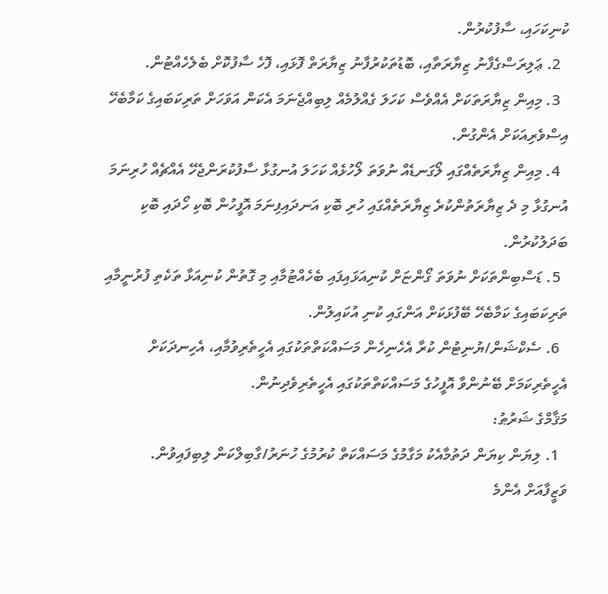ކުނިކަހައި، ސާފުކުރުން.
  2. ޢަލިރަސްގެފާނު ޒިޔާރަތާއި، ބޮޑުތަކުރުފާނު ޒިޔާރަތް ފޮޅައި، ފޮހެ ސާފުކޮށް ބެލެހެއްޓުން.
  3. މިއިން ޒިޔާރަތަކަށް އެއްވެސް ކަހަލަ ގެއްލުމެއް ލިބިއްޖެނަމަ އެކަން އަވަހަށް ތަރިކަބައިގެ ކަމާބެހޭ އިސްވެރިއަކަށް އެންގުން.
  4. މިއިން ޒިޔާރަތެއްގައި ލޯގަނޑެއް ނުވަތަ ލޯހުޅެއް ކަހަލަ އުނގުޅާ ސާފުކުރަންޖެހޭ އެއްޗެއް ހުރިނަމަ އުނގުޅާ މި ދެ ޒިޔާރަތުންކުރެ ޒިޔާރަތެއްގައި ހުރި ބޮކި އަނދައިފިނަމަ އޮފީހުން ބޮކި ހޯދައި ބޮކި ބަދަލުކުރުން.
  5. ޑަސްބިންތަކަށް ނުވަތަ ގޯންޏަށް ކުނިއަޅައިފައި ބެހެއްޓުމާއި މި ގޮތުން ކުނިއަޅާ ތަކެތި ފުރުނީމާއި ތަރިކަބައިގެ ކަމާބެހޭ ބޭފުޅަކަށް އަންގައި ކުނި އުކައިލުން.
  6. ސެކްޝަން/ޔުނިޓުން ކުރާ އެހެނިހެން މަސައްކަތްތަކުގައި އެހީތެރިވުމާއި، އެހިނދަކަށް އެހީތެރިކަމަށް ބޭނުންވާ އޮފީހުގެ މަސައްކަތްތަކުގައި އެހީތެރިވެދިނުން.
މަޤާމްގެ ޝަރުޠު:
  1. ލިޔަން ކިޔަން ދަތުމާއެކު މަގާމުގެ މަސައްކަތް ކުރުމުގެ ހުނަރު/ގާބިލްކަން ލިބިފައިވުން.
ވަޒީފާއަށް އެންމެ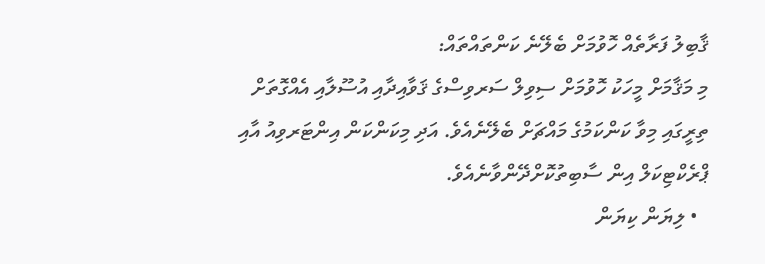ޤާބިލު ފަރާތެއް ހޮވުމަށް ބެލޭނެ ކަންތައްތައް:
މި މަޤާމަށް މީހަކު ހޮވުމަށް ސިވިލް ސަރވިސްގެ ޤަވާއިދާއި އުސޫލާއި އެއްގޮތަށް ތިރީގައި މިވާ ކަންކަމުގެ މައްޗަށް ބެލޭނެއެވެ. އަދި މިކަންކަން އިންޓަރވިއު އާއި ޕްރެކްޓިކަލް އިން ސާބިތުކޮށްދޭންވާނެއެވެ.
  • ލިޔަން ކިޔަން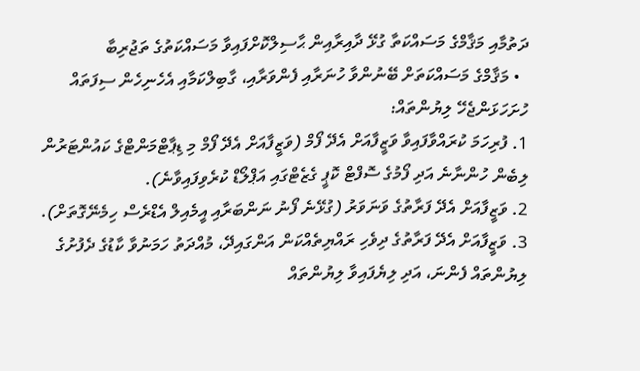ދަތުމާއި މަޤާމްގެ މަސައްކަތާ ގުޅޭ ދާއިރާއިން ޙާސިލްކޮށްފައިވާ މަސައްކަތުގެ ތަޖުރިބާ
  • މަޤާމްގެ މަސައްކަތަށް ބޭނުންވާ ހުނަރާއި ފެންވަރާއި، ގާބިލްކަމާއި އެހެނިހެން ސިފަތައް
ހުށަހަޅަންޖެހޭ ލިޔުންތައް:
1. ފުރިހަމަ ކުރައްވާފައިވާ ވަޒީފާއަށް އެދޭ ފޯމް (ވަޒީފާއަށް އެދޭ ފޯމް މި ޑިޕާޓްމަންޓްގެ ކައުންޓަރުން ލިބެން ހުންނާނެ އަދި ފޯމުގެ ސޮފްޓް ކޮޕީ ގެޒެޓްގައި އަޕްލޯޑް ކުރެވިފައިވާނެ).
2. ވަޒީފާއަށް އެދޭ ފަރާތުގެ ވަނަވަރު (ގުޅޭނެ ފޯނު ނަންބަރާއި އީމެއިލް އެޑްރެސް ހިމެނޭގޮތަށް).
3. ވަޒީފާއަށް އެދޭ ފަރާތުގެ ދިވެހި ރައްޔިތެއްކަން އަންގައިދޭ، މުއްދަތު ހަމަނުވާ ކާޑުގެ ދެފުށުގެ ލިޔުންތައް ފެންނަ، އަދި ލިޔެފައިވާ ލިޔުންތައް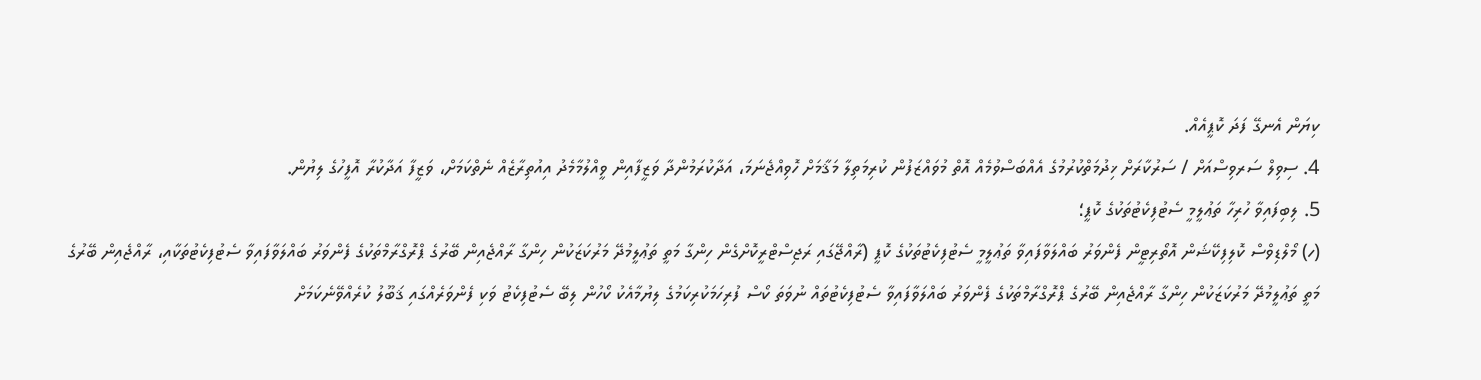ކިޔަން އެނގޭ ފަދަ ކޮޕީއެއް.
4. ސިވިލް ސަރވިސްއަށް / ސަރުކާރަށް ޚިދުމަތްކުރުމުގެ އެއްބަސްވުމެއް އޮތް މުވައްޒަފުން ކުރިމަތިލާ މަޤާމަށް ހޮވިއްޖެނަމަ، އަދާކުރަމުންދާ ވަޒީފާއިން ވީއްލުމާމެދު އިއުތިރާޒެއް ނެތްކަމަށް، ވަޒީފާ އަދާކުރާ އޮފީހުގެ ލިޔުން.
5. ލިބިފައިވާ ހުރިހާ ތަޢުލީމީ ސެޓުފިކެޓުތަކުގެ ކޮޕީ؛
(ހ) މޯލްޑިވްސް ކޮލިފިކޭޝަން އޮތޯރިޓީން ފެންވަރު ބައްލަވާފައިވާ ތަޢުލީމީ ސެޓުފިކެޓުތަކުގެ ކޮޕީ (ރާއްޖޭގައި ރަޖިސްޓްރީކޮށްގެން ހިންގާ މަތީ ތަޢުލީމުދޭ މަރުކަޒަކުން ހިންގާ ރާއްޖެއިން ބޭރުގެ ޕްރޮގްރާމްތަކުގެ ފެންވަރު ބައްލަވާފައިވާ ސެޓުފިކެޓުތަކާއި، ރާއްޖެއިން ބޭރުގެ މަތީ ތަޢުލީމުދޭ މަރުކަޒަކުން ހިންގާ ރާއްޖެއިން ބޭރުގެ ޕްރޮގްރާމްތަކުގެ ފެންވަރު ބައްލަވާފައިވާ ސެޓުފިކެޓުތައް ނުވަތަ ކޯސް ފުރިހަމަކުރިކަމުގެ ލިޔުމާއެކު ކޯހުން ލިބޭ ސެޓުފިކެޓު ވަކި ފެންވަރެއްގައި ޤަބޫލު ކުރެއްވޭނެކަމަށް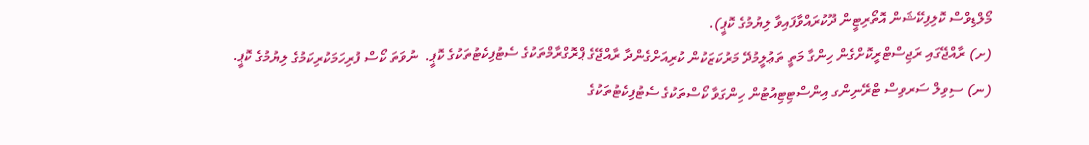މޯލްޑިވްސް ކޮލިފިކޭޝަން އޮތޯރިޓީން ދޫކުރައްވާފައިވާ ލިޔުމުގެ ކޮޕީ).
(ށ) ރާއްޖޭގައި ރަޖިސްޓްރީކޮށްގެން ހިންގާ މަތީ ތަޢުލީމުދޭ މަރުކަޒަކުން ކުރިއަށްގެންދާ ރާއްޖޭގެ ޕްރޮގްރާމްތަކުގެ ސެޓުފިކެޓުތަކުގެ ކޮޕީ.  ނުވަތަ ކޯސް ފުރިހަމަކުރިކަމުގެ ލިޔުމުގެ ކޮޕީ.
(ނ) ސިވިލް ސަރވިސް ޓްރޭނިންގ އިންސްޓިޓިއުޓުން ހިންގަވާ ކޯސްތަކުގެ ސެޓުފިކެޓުތަކުގެ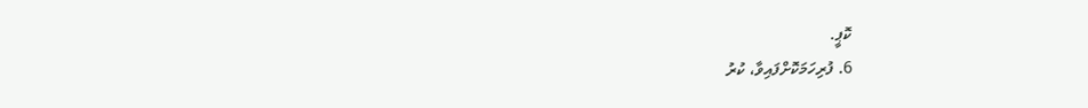ކޮޕީ.
6. ފުރިހަމަކޮށްފައިވާ، ކުރު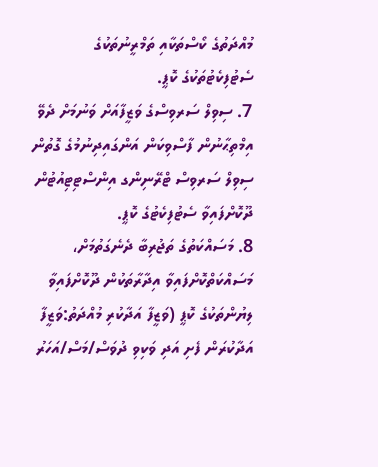މުއްދަތުގެ ކޯސްތަކާއި ތަމްރީނުތަކުގެ ސެޓުފިކެޓުތަކުގެ ކޮޕީ.
7. ސިވިލް ސަރވިސްގެ ވަޒީފާއަށް ވަނުމަށް ދެވޭ އިމްތިޙާނުން ފާސްވިކަން އަންގައިދިނުމުގެ ގޮތުން ސިވިލް ސަރވިސް ޓްރޭނިންގ އިންސްޓިޓިއުޓުން ދޫކޮށްފައިވާ ސެޓުފިކެޓުގެ ކޮޕީ.
8. މަސައްކަތުގެ ތަޖުރިބާ ދެނެގަތުމަށް، މަސައްކަތްކޮށްފައިވާ އިދާރާތަކުން ދޫކޮށްފައިވާ ލިޔުންތަކުގެ ކޮޕީ (ވަޒީފާ އަދާކުރި މުއްދަތު:ވަޒީފާ އަދާކުރަން ފެށި އަދި ވަކިވި ދުވަސް/މަސް/އަހަރު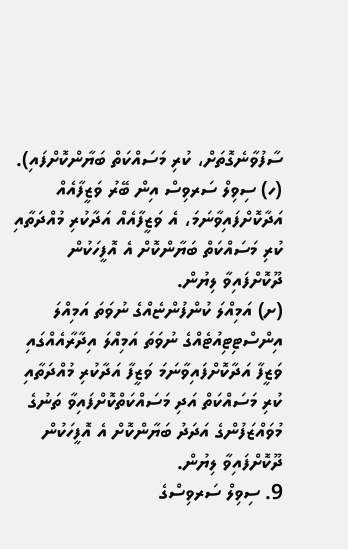ސާފުވާނެގޮތަށް، ކުރި މަސައްކަތް ބަޔާންކޮށްފައި).
(ހ) ސިވިލް ސަރވިސް އިން ބޭރު ވަޒީފާއެއް އަދާކޮށްފައިވާނަމަ، އެ ވަޒީފާއެއް އަދާކުރި މުއްދަތާއި ކުރި މަސައްކަތް ބަޔާންކޮށް އެ އޮފީހަކުން ދޫކޮށްފައިވާ ލިޔުން.
(ށ) އަމިއްލަ ކުންފުންޏެއްގެ ނުވަތަ އަމިއްލަ އިންސްޓިޓިއުޓެއްގެ ނުވަތަ އަމިއްލަ އިދާރާއެއްގައި ވަޒީފާ އަދާކޮށްފައިވާނަމަ ވަޒީފާ އަދާކުރި މުއްދަތާއި ކުރި މަސައްކަތް އަދި މަސައްކަތްކޮށްފައިވާ ތަނުގެ މުވައްޒަފުންގެ އަދަދު ބަޔާންކޮށް އެ އޮފީހަކުން ދޫކޮށްފައިވާ ލިޔުން.
9. ސިވިލް ސަރވިސްގެ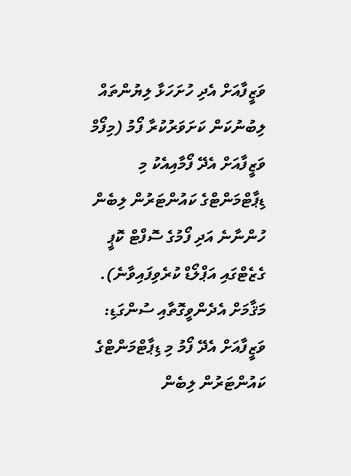ވަޒީފާއަށް އެދި ހުށަހަޅާ ލިޔުންތައް ލިބުނުކަން ކަށަވަރުކުރާ ފޯމު (މިފޯމް ވަޒީފާއަށް އެދޭ ފޯމާއިއެކު މި ޑިޕާޓްމަންޓްގެ ކައުންޓަރުން ލިބެން ހުންނާނެ އަދި ފޯމުގެ ސޮފްޓް ކޮޕީ ގެޒެޓްގައި އަޕްލޯޑް ކުރެވިފައިވާނެ).
މަޤާމަށް އެދެންވީގޮތާއި ސުންގަޑި:
ވަޒީފާއަށް އެދޭ ފޯމު މި ޑިޕާޓްމަންޓްގެ ކައުންޓަރުން ލިބެން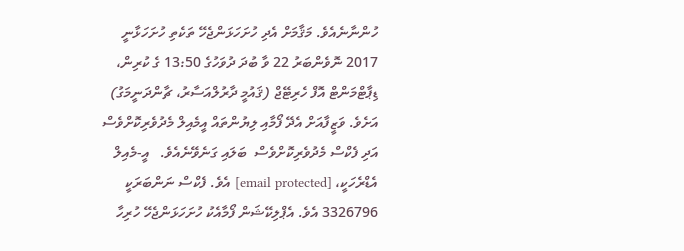ހުންނާނެއެވެ. މަޤާމަށް އެދި ހުށަހަޅަންޖެހޭ ތަކެތި ހުށަހަޅާނީ 2017 ނޮވެންބަރު 22 ވާ ބުދަ ދުވަހުގެ 13:50 ގެ ކުރިން، ޑިޕާޓްމަންޓް އޮފް ހެރިޓޭޖް (ޤައުމީ ދާރުލްއަސާރު، ޗާންދަނީމަގު) އަށެވެ. ވަޒީފާއަށް އެދޭ ފޯމާއި ލިޔުންތައް އީމެއިލް މެދުވެރިކޮށްވެސް އަދި ފެކްސް މެދުވެރިކޮށްވެސް  ބަލައި ގަނެވޭނެއެވެ.   އީ-މެއިލް އެޑްރެހަކީ، [email protected] އެވެ. ފެކްސް ނަންބަރަކީ 3326796 އެވެ. އެޕްލިކޭޝަން ފޯމާއެކު ހުށަހަޅަންޖެހޭ ހުރިހާ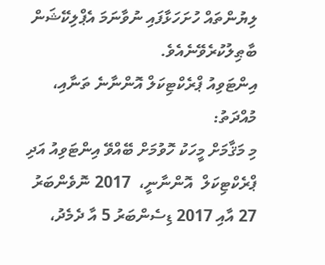ލިޔުންތައް ހުށަހަޅާފައި ނުވާނަމަ އެޕްލިކޭޝަން ބާޠިލުކުރެވޭނެއެވެ.
އިންޓަވިއު ޕްރެކްޓިކަލް އޮންނާނެ ތަނާއި، މުއްދަތު:
މި މަޤާމަށް މީހަކު ހޮވުމަށް ބޭއްވޭ އިންޓަވިއު އަދި ޕްރެކްޓިކަލް  އޮންނާނީ،  2017 ނޮވެންބަރު  27 އާއި 2017 ޑިސެންބަރު 5 އާ ދެމެދު،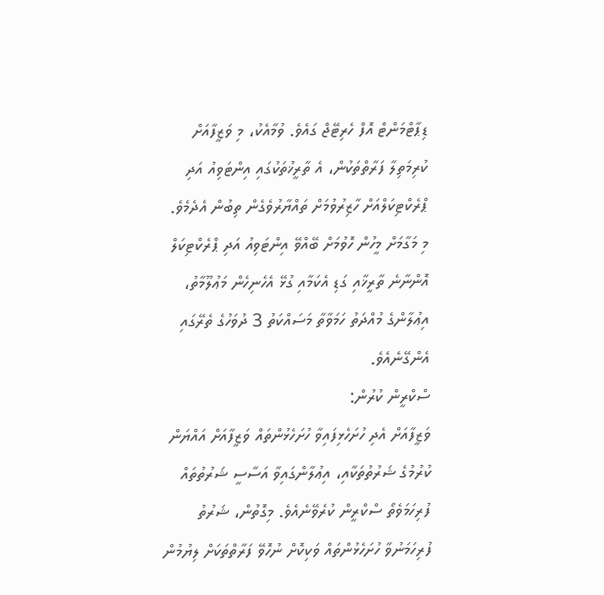ޑިޕާޓްމަންޓް އޮފް ހެރިޓޭޖް ގައެވެ. ވުމާއެކު، މި ވަޒީފާއަށް ކުރިމަތިލާ ފަރާތްތަކުން، އެ ތާރީޚުތަކުގައި އިންޓަވިއު އަދި ޕްރެކްޓިކަލްއަށް ހާޒިރުވުމަށް ތައްޔާރުވެގެން ތިބުން އެދެމެވެ.
މި މަގާމަށް މީހުން ހޮވުމަށް ބޭއްވޭ އިންޓަވިއު އަދި ޕްރެކްޓިކަލް އޮންނާނެ ތާރީޚާއި ގަޑި އެކަމާއި ގުޅޭ އެހެނިހެން މަޢުލޫމާތު، އިޢުލާންގެ މުއްދަތު ހަމަވާތާ މަސައްކަތު 3 ދުވަހުގެ ތެރޭގައި އެންގޭނެއެވެ.
ސްކްރީން ކުރުން:
ވަޒީފާއަށް އެދި ހުށަހެޅިފައިވާ ހުށަހެޅުންތައް ވަޒީފާއަށް އައްޔަން ކުރުމުގެ ޝަރުތުތަކާއި، އިޢުލާންގައިވާ އަސާސީ ޝަރުތުތައް ފުރިހަމަވެތޯ ސްކްރީން ކުރެވޭނެއެވެ. މިގޮތުން، ޝަރުތު ފުރިހަމަނުވާ ހުށަހެޅުންތައް ވަކިކޮށް ނުހޮވޭ ފަރާތްތަކަށް ލިޔުމުން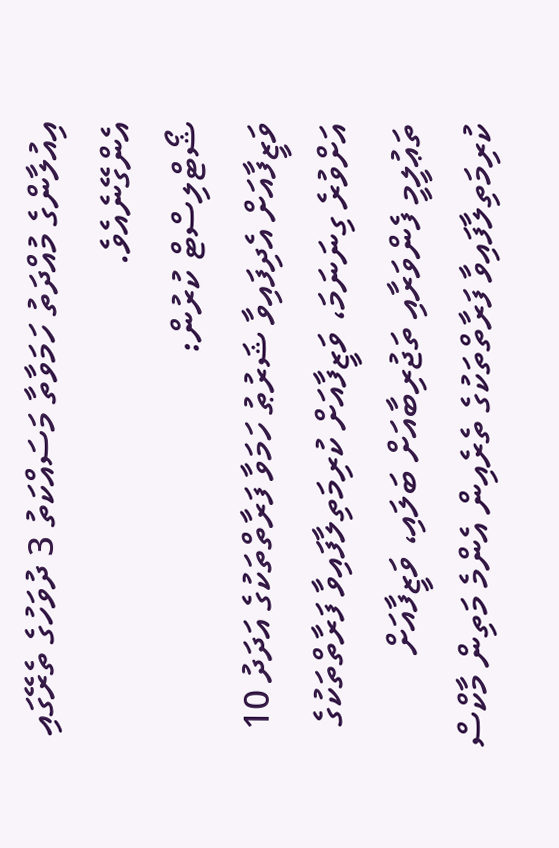އިއުލާންގެ މުއްދަތު ހަމަވާތާ މަސައްކަތު 3 ދުވަހުގެ ތެރޭގައި އެންގޭނެއެވެ.
ޝޯޓްލިސްޓް ކުރުން:
ވަޒީފާއަށް އެދިފައިވާ ޝަރުޠު ހަމަވާ ފަރާތްތަކުގެ އަދަދު 10 އަށްވުރެ ގިނަނަމަ، ވަޒީފާއަށް ކުރިމަތިލާފައިވާ ފަރާތްތަކުގެ ތަޢުލީމީ ފެންވަރާއި ތަޖުރިބާއަށް ބަލައި، ވަޒީފާއަށް ކުރިމަތިލާފައިވާ ފަރާތްތަކުގެ ތެރެއިން އެންމެ މަތިން މާކްސް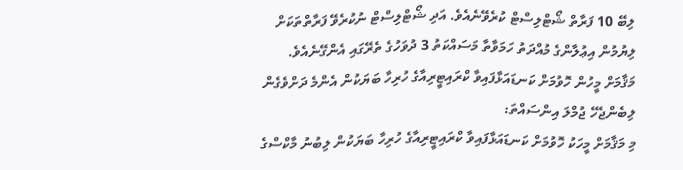ލިބޭ 10 ފަރާތް ޝޯޓްލިސްޓް ކުރެވޭނެއެވެ. އަދި ޝޯޓްލިސްޓް ނުކުރެވޭ ފަރާތްތަކަށް ލިޔުމުން އިޢުލާންގެ މުއްދަތު ހަމަވާތާ މަސައްކަތު 3 ދުވަހުގެ ތެރޭގައި އެންގޭނެއެވެ.
މަޤާމަށް މީހުން ހޮވުމަށް ކަނޑައަޅާފައިވާ ކްރައިޓީރިއާގެ ހުރިހާ ބަޔަކުން އެންމެ ދަށްވެގެން ލިބެންޖެހޭ ޖުމްލަ އިންސައްތަ:
މި މަޤާމަށް މީހަކު ހޮވުމަށް ކަނޑައަޅާފައިވާ ކްރައިޓީރިއާގެ ހުރިހާ ބަޔަކުން ލިބުނު މާކްސްގެ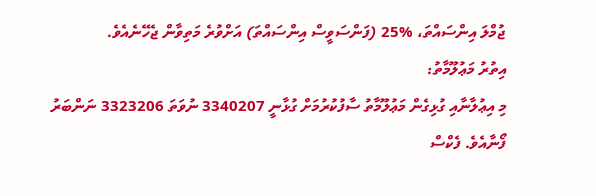ޖުމްލަ އިންސައްތަ، %25 (ފަންސަވީސް އިންސައްތަ) އަށްވުރެ މަތިވާން ޖެހޭނެއެވެ.
އިތުރު މަޢުލޫމާތު:
މި އިޢުލާނާއި ގުޅިގެން މަޢުލޫމާތު ސާފުކުރުމަށް ގުޅާނީ 3340207 ނުވަތަ 3323206 ނަންބަރު ފޯނާއެވެ. ފެކްސް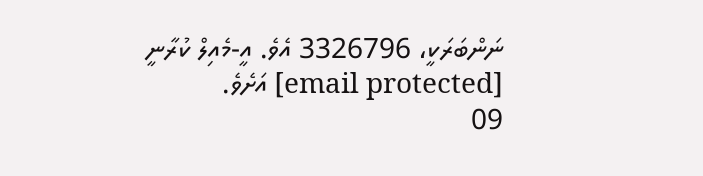ނަންބަރަކީ، 3326796 އެވެ. އީ-މެއިލް ކުރާނީ [email protected] އަށެވެ.
09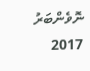ނޮވެންބަރު 2017